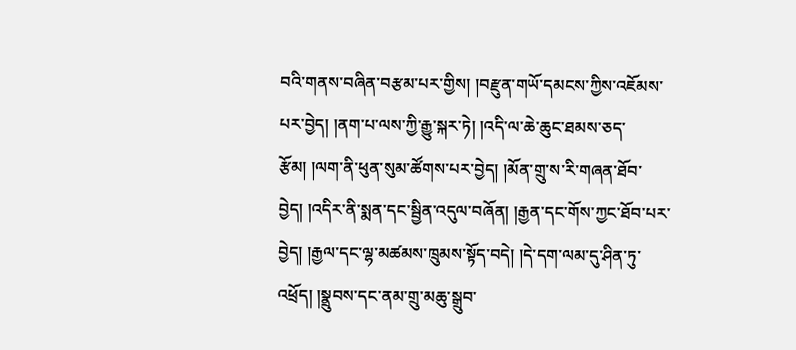བའི་གནས་བཞིན་བརྩམ་པར་གྱིས། །བརྫུན་གཡོ་དམངས་ཀྱིས་འཇོམས་པར་བྱེད། །ནག་པ་ལས་ཀྱི་རྒྱུ་སྐར་ཏེ། །འདི་ལ་ཆེ་ཆུང་ཐམས་ཅད་རྩོམ། །ལག་ནི་ཕུན་སུམ་ཚོགས་པར་བྱེད། །མོན་གྲུ་ས་རི་གཞན་ཐོབ་བྱེད། །འདིར་ནི་སྨན་དང་སྦྱིན་འདུལ་བཞོན། །རྒྱན་དང་གོས་ཀྱང་ཐོབ་པར་བྱེད། །རྒྱལ་དང་ལྷ་མཚམས་ཁྲུམས་སྟོད་བདེ། །དེ་དག་ལམ་དུ་ཤིན་ཏུ་འཕྲོད། །སྣྲུབས་དང་ནམ་གྲུ་མཆུ་སྒྲུབ་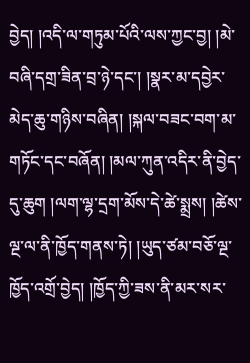བྱེད། །འདི་ལ་གཏུམ་པོའི་ལས་ཀྱང་བྱ། །མེ་བཞི་དགྲ་ཟིན་བྲ་ཉེ་དང་། །སྣར་མ་དབྱེར་མེད་ཆུ་གཉིས་བཞིན། །སྐལ་བཟང་བག་མ་གཏོང་དང་བཞོན། །མལ་ཀུན་འདིར་ནི་བྱེད་དུ་ཆུག །ལག་ལྷ་དྲག་མོས་དེ་ཚེ་སྨྲས། །ཚེས་ལྔ་ལ་ནི་ཁྱོད་གནས་ཏེ། །ཡུད་ཙམ་བཅོ་ལྔ་ཁྱོད་འགྲོ་བྱེད། །ཁྱོད་ཀྱི་ཟས་ནི་མར་སར་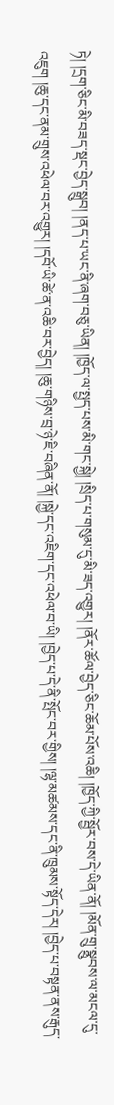ཏེ། །དྲག་ཅིང་མི་བཟད་སྡང་བྱེད་སྒྲུབ། །ནད་པ་ཡང་ནི་ཞག་བཅུ་ཡིན། །ཁྱོད་ལ་སྤྱད་པས་མི་གང་སྐྱེ། །སྲིད་པ་གསུམ་དུ་མི་ཟད་འགྱུར། །ནོར་ཚོལ་བྱེད་ཅིང་ཆོམ་པོས་འཆི། །ཁྱོད་ཀྱི་སྦྱོར་བས་དེ་ཡིན་ནོ། །མོན་གྲུ་སྣྲུབས་ལ་མངལ་དུ་འཇུག །ཆུ་དང་ནམ་གྲུས་འཕེལ་བར་འགྱུར། །དབོ་ཡི་ཚེ་ན་འཆི་བར་བྱེད། །ཆུ་གཉིས་བྲ་ཉེ་ཇི་བཞིན་ནོ། །སྐྱེ་དང་འཇིག་དང་འཕེལ་བ་ཡི། །བྱེད་པ་དེ་ནི་སྤོང་བར་གྱིས། །ལྷ་མཚམས་དང་ནི་ཁྲུམས་སྟོད་དེར། །བྱེད་པ་བསྟན་ནས་རྒུད་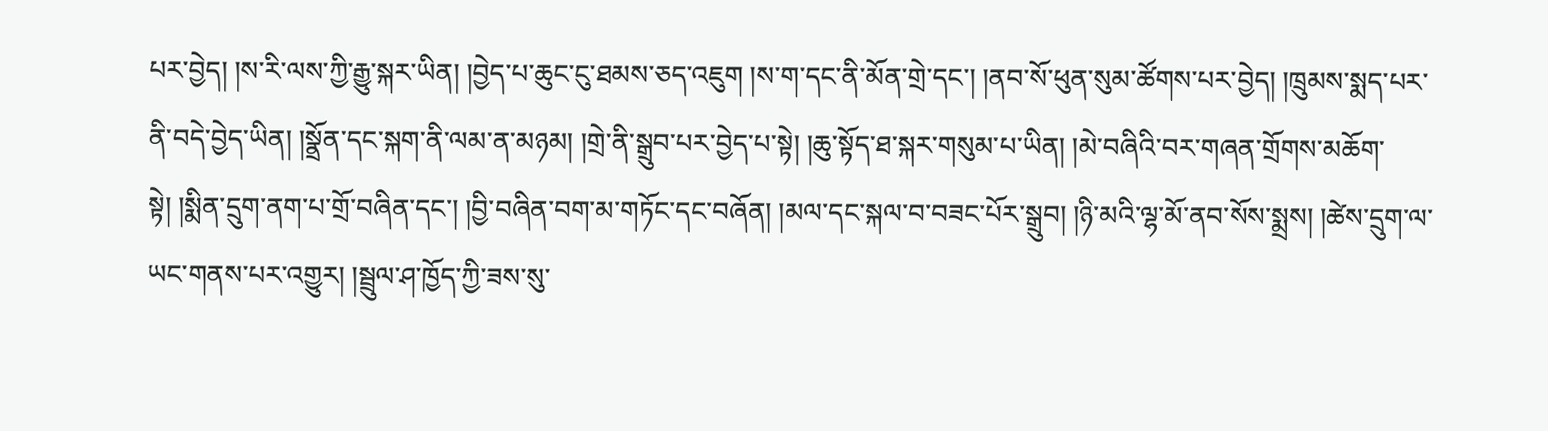པར་བྱེད། །ས་རི་ལས་ཀྱི་རྒྱུ་སྐར་ཡིན། །བྱེད་པ་ཆུང་ངུ་ཐམས་ཅད་འཇུག །ས་ག་དང་ནི་མོན་གྲེ་དང་། །ནབ་སོ་ཕུན་སུམ་ཚོགས་པར་བྱེད། །ཁྲུམས་སྨད་པར་ནི་བདེ་བྱེད་ཡིན། །སྣྲོན་དང་སྐག་ནི་ལམ་ན་མཉམ། །གྲེ་ནི་སྒྲུབ་པར་བྱེད་པ་སྟེ། །ཆུ་སྟོད་ཐ་སྐར་གསུམ་པ་ཡིན། །མེ་བཞིའི་བར་གཞན་གྲོགས་མཆོག་སྟེ། །སྨིན་དྲུག་ནག་པ་གྲོ་བཞིན་དང་། །བྱི་བཞིན་བག་མ་གཏོང་དང་བཞོན། །མལ་དང་སྐལ་བ་བཟང་པོར་སྒྲུབ། །ཉི་མའི་ལྷ་མོ་ནབ་སོས་སྨྲས། །ཚེས་དྲུག་ལ་ཡང་གནས་པར་འགྱུར། །སྦྲུལ་ཤ་ཁྱོད་ཀྱི་ཟས་སུ་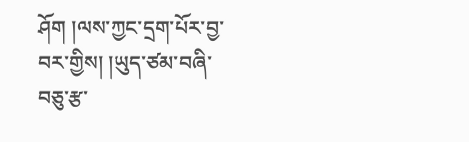ཤོག །ལས་ཀྱང་དྲག་པོར་བྱ་བར་གྱིས། །ཡུད་ཙམ་བཞི་བཅུ་རྩ་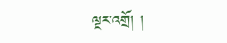ལྔར་འགྲོ། །